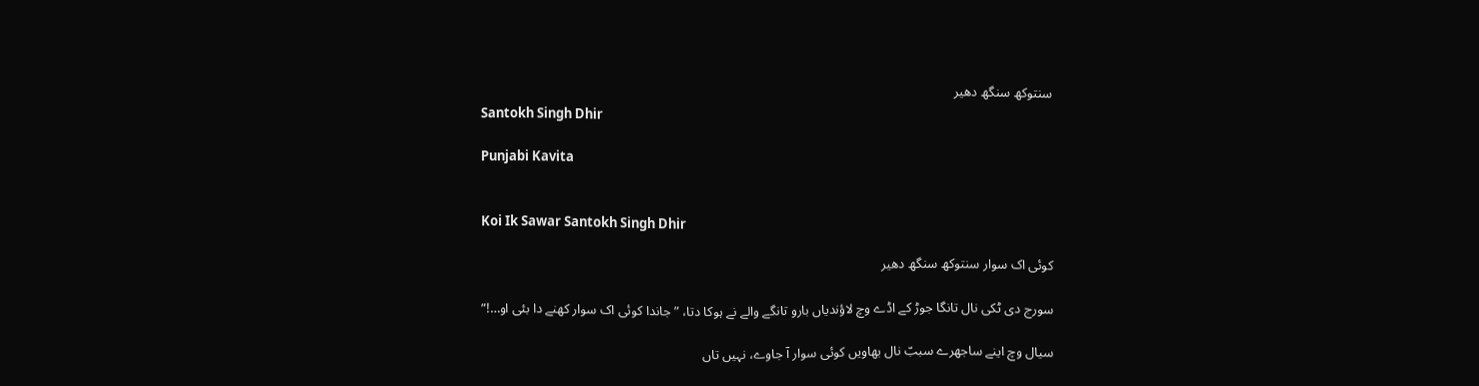سنتوکھ سنگھ دھیر
Santokh Singh Dhir

Punjabi Kavita


Koi Ik Sawar Santokh Singh Dhir

کوئی اک سوار سنتوکھ سنگھ دھیر

سورج دی ٹکی نال تانگا جوڑ کے اڈے وچ لاؤندیاں بارو تانگے والے نے ہوکا دتا، ”جاندا کوئی اک سوار کھنے دا بئی او…!”

سیال وچ اینے ساجھرے سببّ نال بھاویں کوئی سوار آ جاوے، نہیں تاں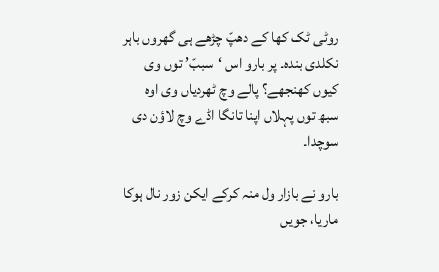روٹی ٹک کھا کے دھپّ چڑھے ہی گھروں باہر نکلدی بندہ۔ پر بارو اس ‘سببّ’ توں وی کیوں کھنجھے؟ پالے وچ ٹھردیاں وی اوہ سبھ توں پہلاں اپنا تانگا اڈے وچ لاؤن دی سوچدا۔

بارو نے بازار ول منہ کرکے ایکن زور نال ہوکا ماریا، جویں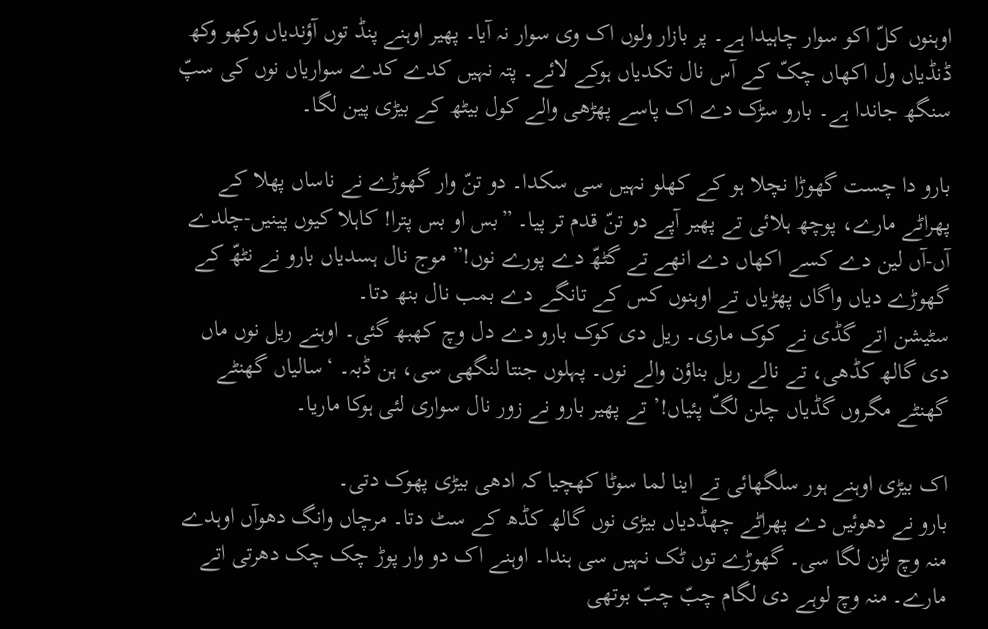اوہنوں کلّ اکو سوار چاہیدا ہے۔ پر بازار ولوں اک وی سوار نہ آیا۔ پھیر اوہنے پنڈ توں آؤندیاں وکھو وکھ ڈنڈیاں ول اکھاں چکّ کے آس نال تکدیاں ہوکے لائے۔ پتہ نہیں کدے کدے سواریاں نوں کی سپّ سنگھ جاندا ہے۔ بارو سڑک دے اک پاسے پھڑھی والے کول بیٹھ کے بیڑی پین لگا۔

بارو دا چست گھوڑا نچلا ہو کے کھلو نہیں سی سکدا۔ دو تنّ وار گھوڑے نے ناساں پھلا کے پھراٹے مارے، پوچھ ہلائی تے پھیر آپے دو تنّ قدم تر پیا۔ ”بس او بس پترا! کاہلا کیوں پینیں-چلدے آں-آں لین دے کسے اکھاں دے انھے تے گٹھّ دے پورے نوں!” موج نال ہسدیاں بارو نے نٹھّ کے گھوڑے دیاں واگاں پھڑیاں تے اوہنوں کس کے تانگے دے بمب نال بنھ دتا۔
سٹیشن اتے گڈی نے کوک ماری۔ ریل دی کوک بارو دے دل وچ کھبھ گئی۔ اوہنے ریل نوں ماں دی گالھ کڈھی، تے نالے ریل بناؤن والے نوں۔ پہلوں جنتا لنگھی سی، ہن ڈبہ۔ ‘سالیاں گھنٹے گھنٹے مگروں گڈیاں چلن لگّ پئیاں!’ تے پھیر بارو نے زور نال سواری لئی ہوکا ماریا۔

اک بیڑی اوہنے ہور سلگھائی تے اینا لما سوٹا کھچیا کہ ادھی بیڑی پھوک دتی۔
بارو نے دھوئیں دے پھراٹے چھڈدیاں بیڑی نوں گالھ کڈھ کے سٹ دتا۔ مرچاں وانگ دھوآں اوہدے منہ وچ لڑن لگا سی۔ گھوڑے توں ٹک نہیں سی ہندا۔ اوہنے اک دو وار پوڑ چک چک دھرتی اتے مارے۔ منہ وچ لوہے دی لگام چبّ چبّ بوتھی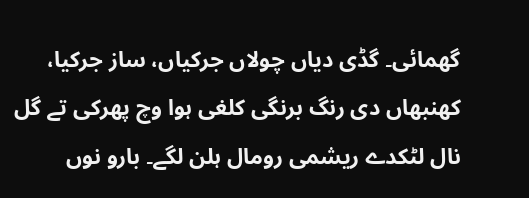گھمائی۔ گڈی دیاں چولاں جرکیاں، ساز جرکیا، کھنبھاں دی رنگ برنگی کلغی ہوا وچ پھرکی تے گل نال لٹکدے ریشمی رومال ہلن لگے۔ بارو نوں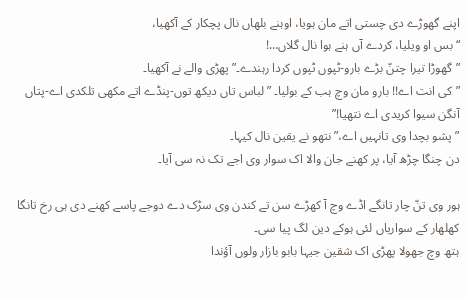اپنے گھوڑے دی چستی اتے مان ہویا، اوہنے بلھاں نال پچکار کے آکھیا،
“بس او ویلیا، کردے آں ہنے ہوا نال گلاں…!
”گھوڑا تیرا چتنّ بڑے بارو-ٹپوں ٹپوں کردا رہندے۔” پھڑی والے نے آکھیا۔
”کی انت اے!! بارو مان وچ ہب کے بولیا۔ ”لباس تاں دیکھ توں-پنڈے اتے مکھی تلکدی اے-پتاں آنگن سیوا کریدی اے نتھیا!”
”پشو بچدا وی تانہیں اے،” نتھو نے یقین نال کیہا۔
دن چنگا چڑھ آیا، پر کھنے جان والا اک سوار وی اجے تک نہ سی آیا۔

ہور وی تنّ چار تانگے اڈے وچ آ کھڑے سن تے کندن وی سڑک دے دوجے پاسے کھنے دی ہی رخ تانگا کھلھار کے سواریاں لئی ہوکے دین لگ پیا سی۔
ہتھ وچ جھولا پھڑی اک شقین جیہا بابو بازار ولوں آؤندا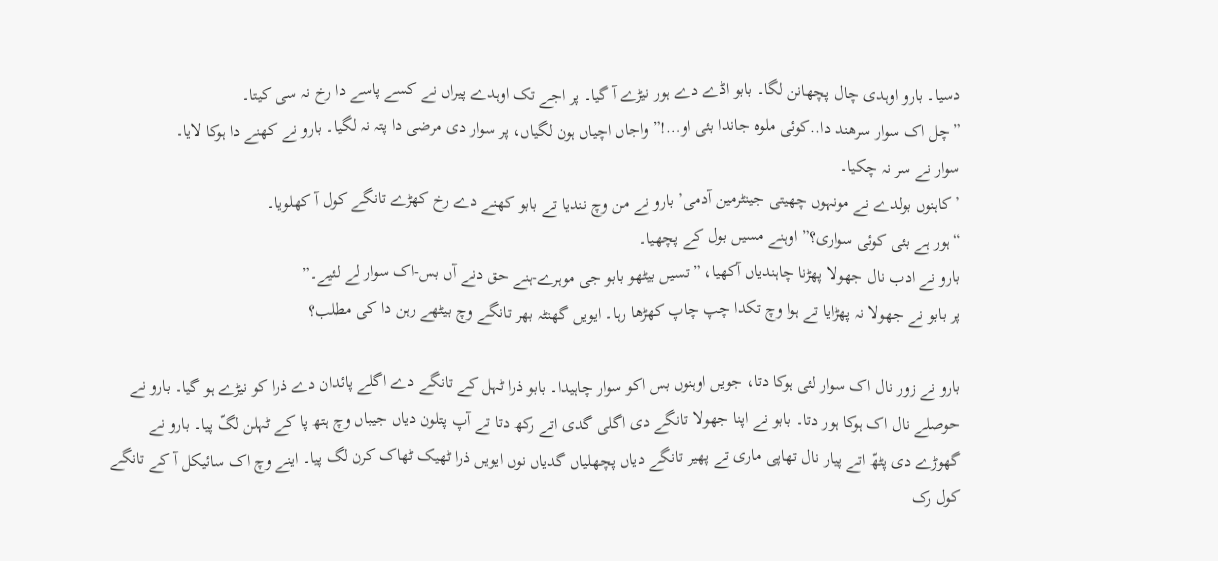دسیا۔ بارو اوہدی چال پچھانن لگا۔ بابو اڈے دے ہور نیڑے آ گیا۔ پر اجے تک اوہدے پیراں نے کسے پاسے دا رخ نہ سی کیتا۔
”چل اک سوار سرھند دا..کوئی ملوہ جاندا بئی او…!” واجاں اچیاں ہون لگیاں، پر سوار دی مرضی دا پتہ نہ لگیا۔ بارو نے کھنے دا ہوکا لایا۔
سوار نے سر نہ چکیا۔
’کاہنوں بولدے نے مونہوں چھیتی جینٹرمین آدمی’ بارو نے من وچ نندیا تے بابو کھنے دے رخ کھڑے تانگے کول آ کھلویا۔
“ہور ہے بئی کوئی سواری؟” اوہنے مسیں بول کے پچھیا۔
بارو نے ادب نال جھولا پھڑنا چاہندیاں آکھیا، ”تسیں بیٹھو بابو جی موہرے-ہنے حق دنے آں بس-اک سوار لے لئیے۔”
پر بابو نے جھولا نہ پھڑایا تے ہوا وچ تکدا چپ چاپ کھڑھا رہا۔ ایویں گھنٹہ بھر تانگے وچ بیٹھے رہن دا کی مطلب؟

بارو نے زور نال اک سوار لئی ہوکا دتا، جویں اوہنوں بس اکو سوار چاہیدا۔ بابو ذرا ٹہل کے تانگے دے اگلے پائدان دے ذرا کو نیڑے ہو گیا۔ بارو نے حوصلے نال اک ہوکا ہور دتا۔ بابو نے اپنا جھولا تانگے دی اگلی گدی اتے رکھ دتا تے آپ پتلون دیاں جیباں وچ ہتھ پا کے ٹہلن لگّ پیا۔ بارو نے گھوڑے دی پٹھّ اتے پیار نال تھاپی ماری تے پھیر تانگے دیاں پچھلیاں گدیاں نوں ایویں ذرا ٹھیک ٹھاک کرن لگ پیا۔ اینے وچ اک سائیکل آ کے تانگے کول رک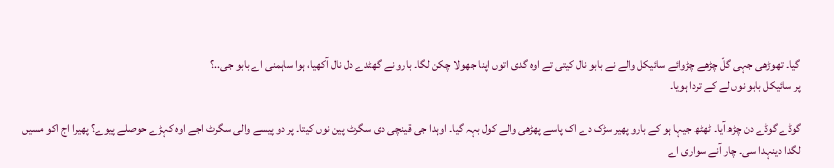گیا۔ تھوڑھی جہی گلّ چڑھے چڑوائے سائیکل والے نے بابو نال کیتی تے اوہ گدی اتوں اپنا جھولا چکن لگا۔ بارو نے گھٹدے دل نال آکھیا، ہوا ساہمنی اے بابو جی..؟
پر سائیکل بابو نوں لے کے تردا ہویا۔

گوڈے گوڈے دن چڑھ آیا۔ ٹھٹھ جیہا ہو کے بارو پھیر سڑک دے اک پاسے پھڑھی والے کول بہہ گیا۔ اوہدا جی قینچی دی سگرٹ پین نوں کیتا۔ پر دو پیسے والی سگرٹ اجے اوہ کہڑے حوصلے پیوے؟ پھیرا اج اکو مسیں لگدا دینہدا سی۔ چار آنے سواری اے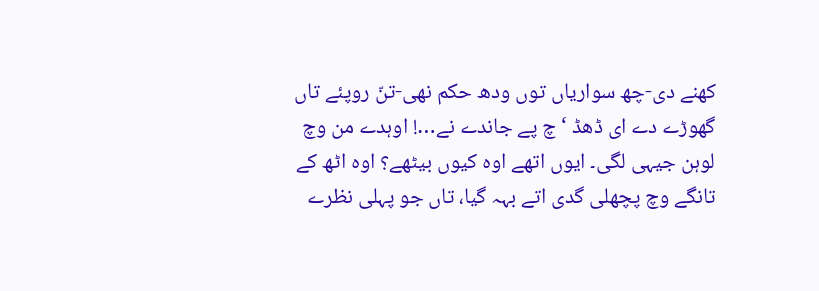کھنے دی-چھ سواریاں توں ودھ حکم نھی-تنّ روپئے تاں گھوڑے دے ای ڈھڈ ‘چ پے جاندے نے…! اوہدے من وچ لوہن جیہی لگی۔ ایوں اتھے اوہ کیوں بیٹھے؟ اوہ اٹھ کے تانگے وچ پچھلی گدی اتے بہہ گیا، تاں جو پہلی نظرے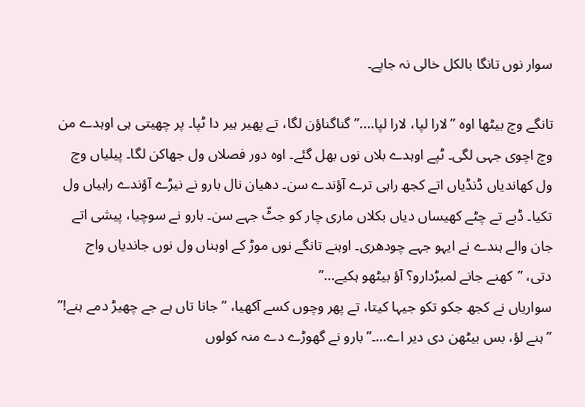سوار نوں تانگا بالکل خالی نہ جاپے۔

تانگے وچ بیٹھا اوہ ”لارا لپا، لارا لپا….” گناگناؤن لگا، تے پھیر ہیر دا ٹپا۔ پر چھیتی ہی اوہدے من وچ اچوی جہی لگی۔ ٹپے اوہدے بلاں نوں بھل گئے۔ اوہ دور فصلاں ول جھاکن لگا۔ پیلیاں وچ ول کھاندیاں ڈنڈیاں اتے کجھ راہی ترے آؤندے سن۔ دھیان نال بارو نے نیڑے آؤندے راہیاں ول تکیا۔ ڈبے تے چٹے کھیساں دیاں بکلاں ماری چار کو جٹّ جہے سن۔ بارو نے سوچیا، پیشی اتے جان والے ہندے نے ایہو جہے چودھری۔ اوہنے تانگے نوں موڑ کے اوہناں ول نوں جاندیاں واج دتی، ”کھنے جانے لمبڑدارو؟ آؤ بیٹھو ہکیے…”
سواریاں نے کجھ جکو تکو جیہا کیتا، تے پھر وچوں کسے آکھیا، ”جانا تاں ہے جے چھیڑ دمے ہنے!”
” ہنے لؤ، بس بیٹھن دی دیر اے…۔” بارو نے گھوڑے دے منہ کولوں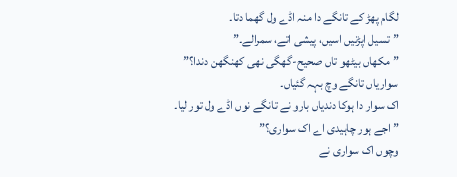لگام پھڑ کے تانگے دا منہ اڈے ول گھما دتا۔
”تسیل اپڑنیں اسیں، پیشی اتے، سمرالے۔”
”مکھاں بیٹھو تاں صحیح-گھگی نھی کھنگھن دندا؟” سواریاں تانگے وچ بہہ گئیاں۔
اک سوار دا ہوکا دندیاں بارو نے تانگے نوں اڈے ول تور لیا۔
”اجے ہور چاہیدی اے اک سواری؟”
وچوں اک سواری نے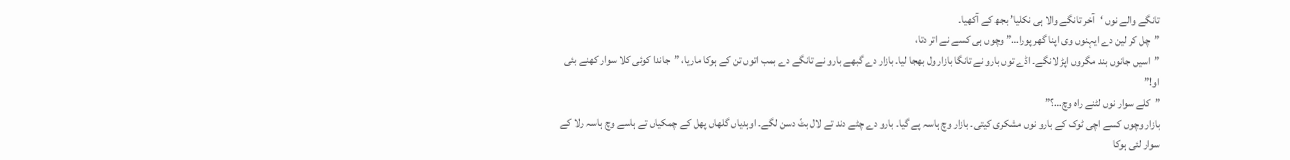تانگے والے نوں ‘آخر تانگے والا ہی نکلیا’ بجھ کے آکھیا۔
”چل کر لین دے ایہنوں وی اپنا گھر پورا…” وچوں ہی کسے نے اتر دتا،
”اسیں جانوں بند مگروں اپڑ لانگے۔ اڈے توں بارو نے تانگا بازار ول بھجا لیا۔ بازار دے گبھے بارو نے تانگے دے بمب اتوں تن کے ہوکا ماریا، ”جاندا کوئی کلا سوار کھنے بئی او!”
”کلے سوار نوں لٹنے راہ وچ…؟”
بازار وچوں کسے اچی ٹوک کے بارو نوں مشکری کیتی۔ بازار وچ ہاسہ پے گیا۔ بارو دے چٹے دند تے لال بٹّ دسن لگے۔ اوہدیاں گلھاں پھل کے چمکیاں تے ہاسے وچ ہاسہ رلا کے سوار لئی ہوکا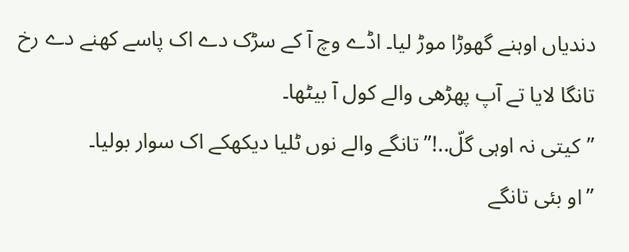دندیاں اوہنے گھوڑا موڑ لیا۔ اڈے وچ آ کے سڑک دے اک پاسے کھنے دے رخ تانگا لایا تے آپ پھڑھی والے کول آ بیٹھا۔
”کیتی نہ اوہی گلّ..!” تانگے والے نوں ٹلیا دیکھکے اک سوار بولیا۔
”او بئی تانگے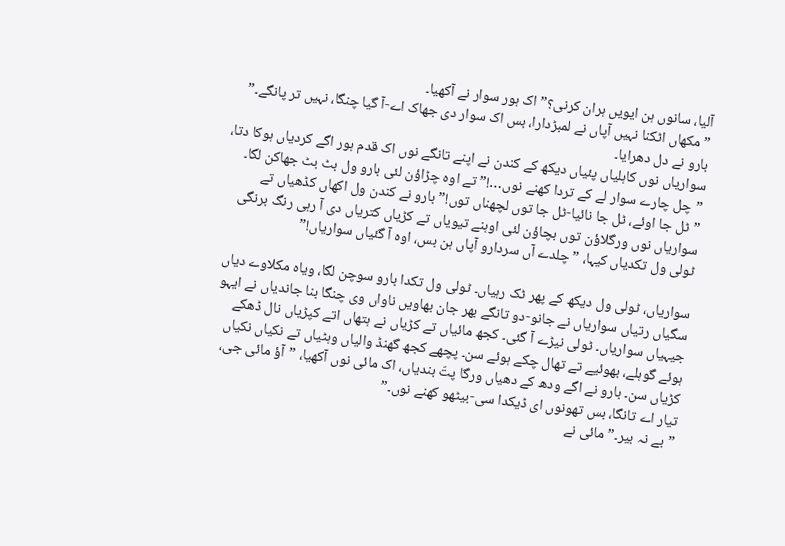آلیا، سانوں ہن ایویں ہران کرنی؟” اک ہور سوار نے آکھیا۔
”مکھاں اٹکنا نہیں آپاں نے لمبڑدارا، بس اک سوار دی جھاک اے-آ گیا چنگا، نہیں تر پانگے۔” بارو نے دل دھرایا۔
سواریاں نوں کاہلیاں پئیاں دیکھ کے کندن نے اپنے تانگے نوں اک قدم ہور اگے کردیاں ہوکا دتا، ”چل چارے سوار لے کے تردا کھنے نوں…!” تے اوہ چڑاؤن لئی بارو ول بٹ بٹ جھاکن لگا۔
”ٹل جا اوئے، ٹل جا نائیا-ٹل جا توں لچھناں توں!” بارو نے کندن ول اکھاں کڈھیاں تے سواریاں نوں ورگلاؤن توں بچاؤن لئی اوہنے تیویاں تے کڑیاں کتریاں دی آ رہی رنگ برنگی ٹولی ول تکدیاں کیہا، ”چلدے آں سردارو آپاں ہن بس، اوہ آ گئیاں سواریاں!”

سواریاں، ٹولی ول دیکھ کے پھر ٹک رہیاں۔ ٹولی ول تکدا بارو سوچن لگا، ویاہ مکلاوے دیاں سگیاں رتیاں سواریاں نے جانو-دو تانگے بھر جان بھاویں ناواں وی چنگا بنا جاندیاں نے ایہو جیہیاں سواریاں۔ ٹولی نیڑے آ گئی۔ کجھ مائیاں تے کڑیاں نے ہتھاں اتے کپڑیاں نال ڈھکے ہوئے گوہلے، بھوئیے تے تھال چکے ہوئے سن۔ پچھے کجھ گھنڈ والیاں وہٹیاں تے نکیاں نکیاں کڑیاں سن۔ بارو نے اگے ودھ کے دھیاں ورگا پتّ بندیاں، اک مائی نوں آکھیا، ”آؤ مائی جی، تیار اے تانگا، بس تھونوں ای ڈیکدا سی-بیٹھو کھنے نوں۔”
”بے نہ بیر۔” مائی نے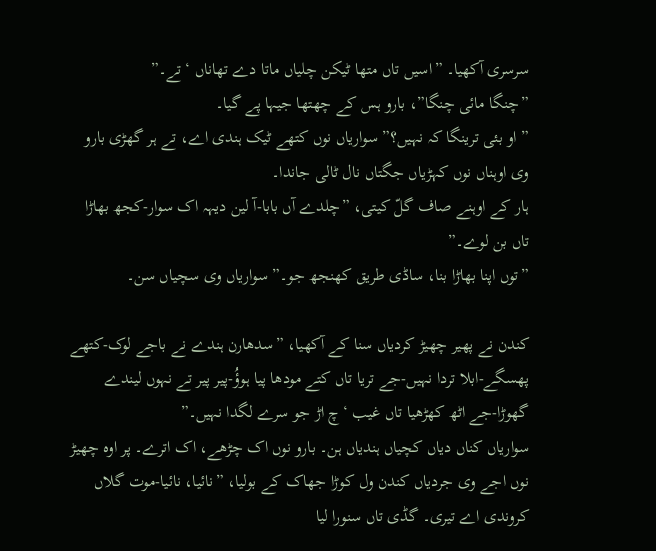سرسری آکھیا۔ ”اسیں تاں متھا ٹیکن چلیاں ماتا دے تھاناں ‘تے۔”
”چنگا مائی چنگا”، بارو ہس کے چھتھا جیہا پے گیا۔
”او بئی ترینگا کہ نہیں؟” سواریاں نوں کتھے ٹیک ہندی اے، تے ہر گھڑی بارو وی اوہناں نوں کہڑیاں جگتاں نال ٹالی جاندا۔
ہار کے اوہنے صاف گلّ کیتی، ”چلدے آں بابا-آ لین دیہہ اک سوار-کجھ بھاڑا تاں بن لوے۔”
”توں اپنا بھاڑا بنا، ساڈی طریق کھنجھ جو۔” سواریاں وی سچیاں سن۔

کندن نے پھیر چھیڑ کردیاں سنا کے آکھیا، ”سدھارن ہندے نے باجے لوک-کتھے پھسگے-ابلا تردا نہیں-جے تریا تاں کتے مودھا پیا ہوؤُ-پیر پیر تے نہوں لیندے گھوڑا-جے اٹھ کھڑھیا تاں غیب ‘چ اڑ جو سرے لگدا نہیں۔”
سواریاں کناں دیاں کچیاں ہندیاں ہن۔ بارو نوں اک چڑھے، اک اترے۔ پر اوہ چھیڑ نوں اجے وی جردیاں کندن ول کوڑا جھاک کے بولیا، ”نائیا، نائیا-موت گلاں کروندی اے تیری۔ گڈی تاں سنورا لیا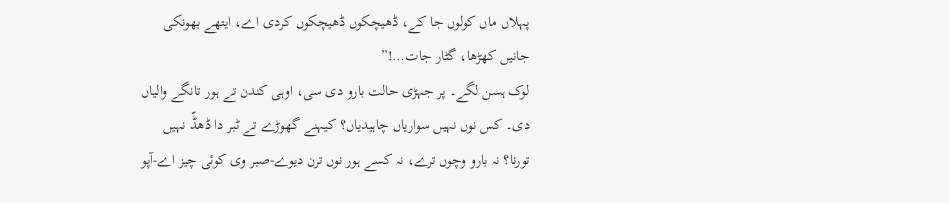پہلاں ماں کولوں جا کے، ڈھیچکوں ڈھیچکوں کردی اے، ایتھے بھونکی جانیں کھڑھا، گٹار جات…!”
لوک ہسن لگے۔ پر جہڑی حالت بارو دی سی، اوہی کندن تے ہور تانگے والیاں دی۔ کس نوں نہیں سواریاں چاہیدیاں؟ کیہنے گھوڑے تے ٹبر دا ڈھڈّ نہیں تورنا؟ نہ بارو وچوں ترے، نہ کسے ہور نوں ترن دیوے-صبر وی کوئی چیز اے-آپو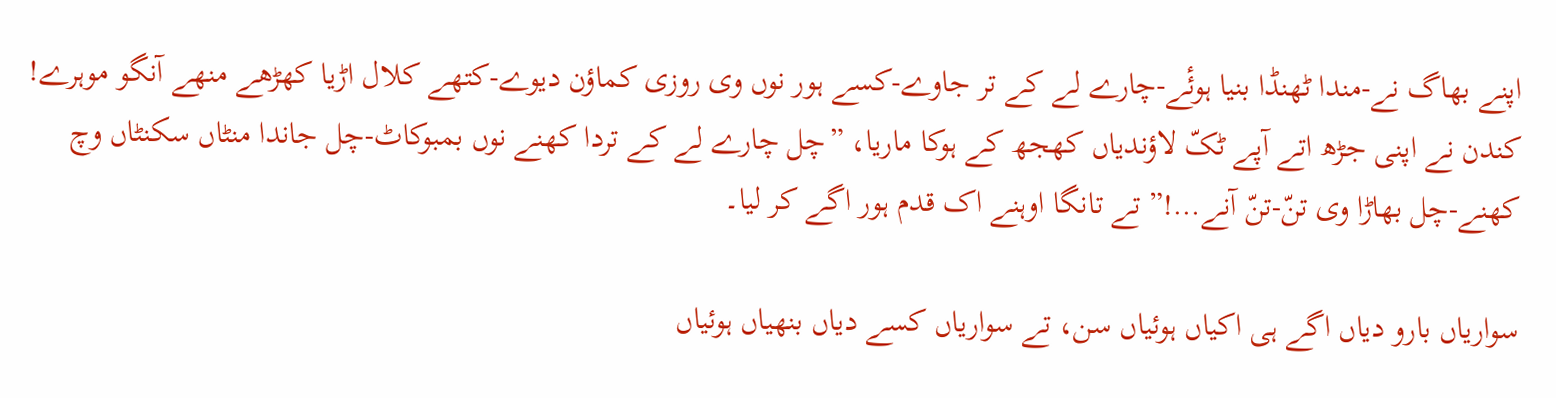اپنے بھاگ نے-مندا ٹھنڈا بنیا ہوئٔے-چارے لے کے تر جاوے-کسے ہور نوں وی روزی کماؤن دیوے-کتھے کلال اڑیا کھڑھے منھے آنگو موہرے! کندن نے اپنی جڑھ اتے آپے ٹکّ لاؤندیاں کھجھ کے ہوکا ماریا، ”چل چارے لے کے تردا کھنے نوں بمبوکاٹ-چل جاندا منٹاں سکنٹاں وچ کھنے-چل بھاڑا وی تنّ-تنّ آنے…!” تے تانگا اوہنے اک قدم ہور اگے کر لیا۔

سواریاں بارو دیاں اگے ہی اکیاں ہوئیاں سن، تے سواریاں کسے دیاں بنھیاں ہوئیاں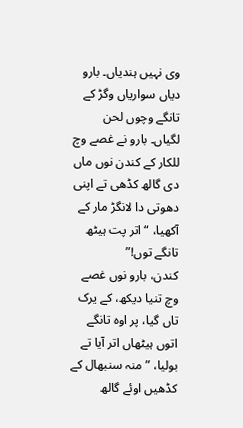وی نہیں ہندیاں۔ بارو دیاں سواریاں وگڑ کے تانگے وچوں لحن لگیاں۔ بارو نے غصے وچ للکار کے کندن نوں ماں دی گالھ کڈھی تے اپنی دھوتی دا لانگڑ مار کے آکھیا، “ اتر پت ہیٹھ تانگے توں!”
کندن، بارو نوں غصے وچ تنیا دیکھ، کے یرک تاں گیا، پر اوہ تانگے اتوں ہیٹھاں اتر آیا تے بولیا، ”منہ سنبھال کے کڈھیں اوئے گالھ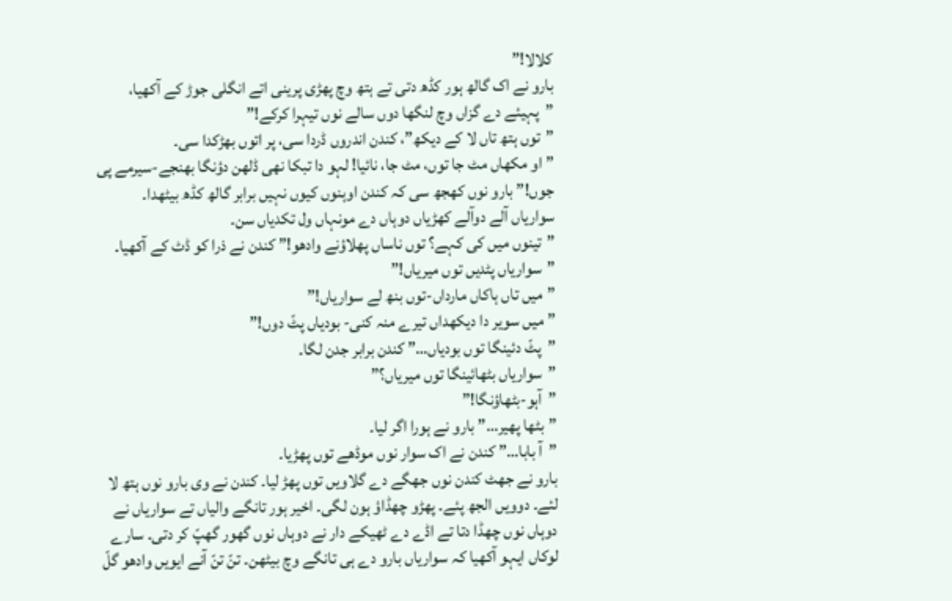کلالا!”
بارو نے اک گالھ ہور کڈھ دتی تے ہتھ وچ پھڑی پرینی اتے انگلی جوڑ کے آکھیا، ”پہیئے دے گزاں وچ لنگھا دوں سالے نوں تیہرا کرکے!”
”توں ہتھ تاں لا کے دیکھ”، کندن اندروں ڈردا سی، پر اتوں بھڑکدا سی۔
”او مکھاں مٹ جا توں، مٹ جا، نائیا! لہو دا تبکا نھی ڈلھن دؤنگا بھنجے-سیرمے پی جوں!” بارو نوں کھجھ سی کہ کندن اوہنوں کیوں نہیں برابر گالھ کڈھ بیٹھدا۔
سواریاں آلے دوآلے کھڑیاں دوہاں دے مونہاں ول تکدیاں سن۔
”تینوں میں کی کہے؟ توں ناساں پھلاؤنے وادھو!” کندن نے ذرا کو ڈٹ کے آکھیا۔
”سواریاں پٹدیں توں میریاں!”
”میں تاں ہاکاں مارداں-توں بنھ لے سواریاں!”
”میں سویر دا دیکھداں تیرے منہ کنی- بودیاں پٹّ دوں!”
”پٹّ دئینگا توں بودیاں…” کندن برابر جدن لگا۔
”سواریاں بٹھائینگا توں میریاں؟”
”آہو-بٹھاؤنگا!”
”بٹھا پھیر…” بارو نے ہورا اگر لیا۔
”آ بابا…” کندن نے اک سوار نوں موڈھے توں پھڑیا۔
بارو نے جھٹ کندن نوں جھگے دے گلاویں توں پھڑ لیا۔ کندن نے وی بارو نوں ہتھ لا لئے۔ دوویں الجھ پئے۔ پھڑو چھڈاؤ ہون لگی۔ اخیر ہور تانگے والیاں تے سواریاں نے دوہاں نوں چھڈا دتا تے اڈے دے ٹھیکے دار نے دوہاں نوں گھور گھپّ کر دتی۔ سارے لوکاں ایہو آکھیا کہ سواریاں بارو دے ہی تانگے وچ بیٹھن۔ تنّ تنّ آنے ایویں وادھو گلّ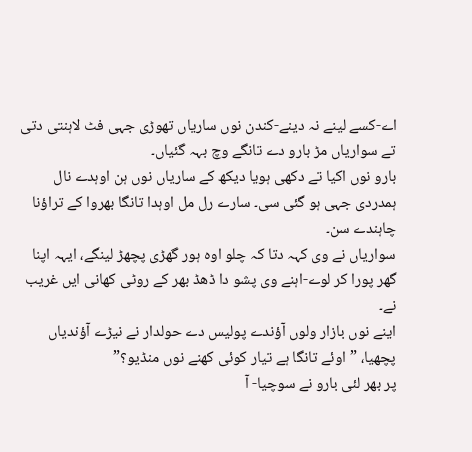اے-کسے لینے نہ دینے-کندن نوں ساریاں تھوڑی جہی فٹ لاہنتی دتی تے سواریاں مڑ بارو دے تانگے وچ بہہ گئیاں۔
بارو نوں اکیا تے دکھی ہویا دیکھ کے ساریاں نوں ہن اوہدے نال ہمدردی جہی ہو گئی سی۔ سارے رل مل اوہدا تانگا بھروا کے تراؤنا چاہندے سن۔
سواریاں نے وی کہہ دتا کہ چلو اوہ ہور گھڑی پچھڑ لینگے، ایہہ اپنا گھر پورا کر لوے-اہنے وی پشو دا ڈھڈ بھر کے روٹی کھانی ایں غریب نے۔
اینے نوں بازار ولوں آؤندے پولیس دے حولدار نے نیڑے آؤندیاں پچھیا، ”اوئے تانگا ہے تیار کوئی کھنے نوں منڈیو؟”
پر بھر لئی بارو نے سوچیا- آ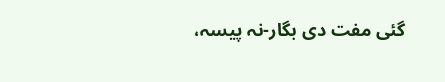گئی مفت دی بگار-نہ پیسہ،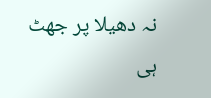نہ دھیلا پر جھٹ ہی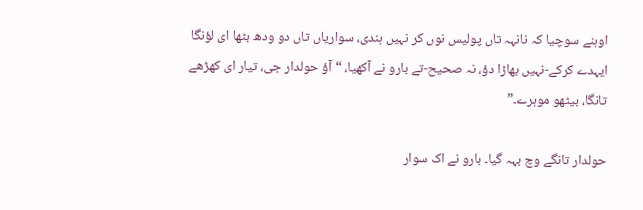اوہنے سوچیا کہ نانہہ تاں پولیس نوں کر نہیں ہندی، سواریاں تاں دو ودھ بٹھا ای لؤنگا ایہدے کرکے-نہیں بھاڑا دؤ، نہ صحیح-تے بارو نے آکھیا، “آؤ حولدار جی، تیار ای کھڑھے تانگا، بیٹھو موہرے۔”

حولدار تانگے وچ بہہ گیا۔ بارو نے اک سوار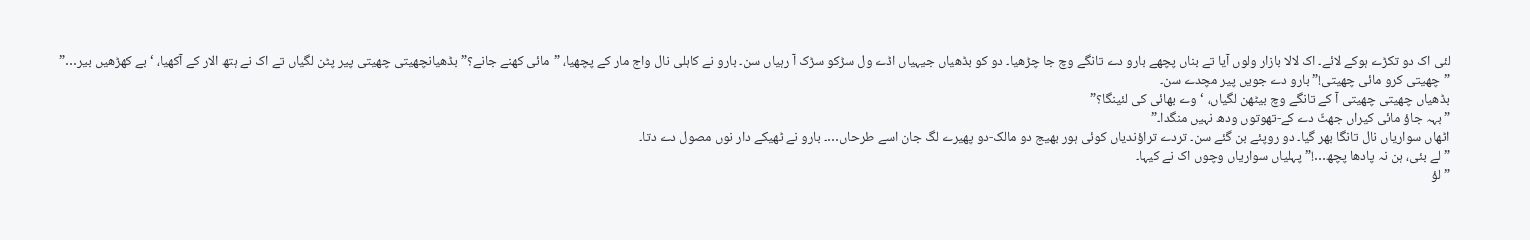لئی اک دو تکڑے ہوکے لائے۔ اک لالا بازار ولوں آیا تے بناں پچھے بارو دے تانگے وچ جا چڑھیا۔ دو کو بڈھیاں جیہیاں اڈے ول سڑکو سڑک آ رہیاں سن۔ بارو نے کاہلی نال واج مار کے پچھیا، ”مائی کھنے جانے؟” بڈھیانچھیتی چھیتی پیر پٹن لگیاں تے اک نے ہتھ الار کے آکھیا، ‘بے کھڑھیں بیر…”
”چھیتی کرو مائی چھیتی!” بارو دے جویں پیر مچدے سن۔
بڈھیاں چھیتی چھیتی آ کے تانگے وچ بیٹھن لگیاں، ‘وے بھائی کی لئینگا؟”
”بہہ جاؤ مائی کیراں جھٹّ دے کے-تھوتوں ودھ نہیں منگدا۔”
اٹھاں سواریاں نال تانگا بھر گیا۔ دو روپئے بن گئے سن۔ تردے تراؤندیاں کوئی ہور بھیج دو مالک-دو پھیرے لگ جان اسے طرحاں…۔ بارو نے ٹھیکے دار نوں مصول دے دتا۔
”لے بئی، ہن نہ پادھا پچھ…!” پہلیاں سواریاں وچوں اک نے کیہا۔
”لؤ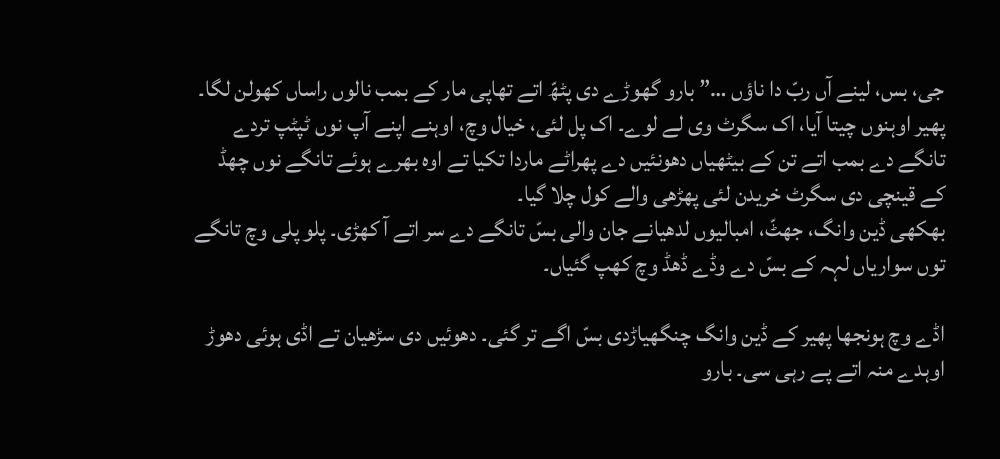جی، بس، لینے آں ربّ دا ناؤں …” بارو گھوڑے دی پٹھّ اتے تھاپی مار کے بمب نالوں راساں کھولن لگا۔
پھیر اوہنوں چیتا آیا، اک سگرٹ وی لے لوے۔ اک پل لئی، خیال وچ، اوہنے اپنے آپ نوں ٹپٹپ تردے تانگے دے بمب اتے تن کے بیٹھیاں دھونئیں دے پھراٹے ماردا تکیا تے اوہ بھرے ہوئے تانگے نوں چھڈ کے قینچی دی سگرٹ خریدن لئی پھڑھی والے کول چلا گیا۔
بھکھی ڈین وانگ، جھٹّ، امبالیوں لدھیانے جان والی بسّ تانگے دے سر اتے آ کھڑی۔ پلو پلی وچ تانگے توں سواریاں لہہ کے بسّ دے وڈے ڈھڈ وچ کھپ گئیاں۔

اڈے وچ ہونجھا پھیر کے ڈین وانگ چنگھیاڑدی بسّ اگے تر گئی۔ دھوئیں دی سڑھیان تے اڈی ہوئی دھوڑ اوہدے منہ اتے پے رہی سی۔ بارو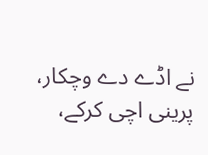نے اڈے دے وچکار، پرینی اچی کرکے،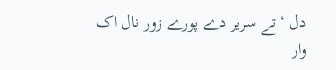دل ‘تے سریر دے پورے زور نال اک وار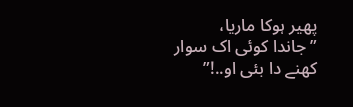پھیر ہوکا ماریا، ”جاندا کوئی اک سوار کھنے دا بئی او..!”